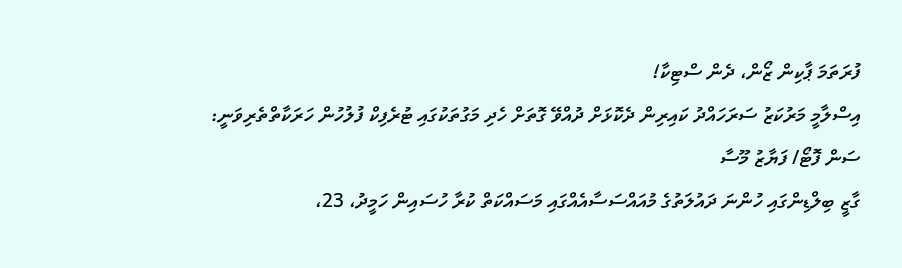ފުރަތަމަ ޕާކިން ޒޯން، ދެން ސްޓިކާ!
އިސްލާމީ މަރުކަޒު ސަރަހައްދު ކައިރިން ދެކޮޅަށް ދުއްވޭ ގޮތަށް ހެދި މަގުތަކުގައި ޓުރެފިކް ފުލުހުން ހަރަކާތްތެރިވަނީ: ސަން ފޮޓޯ/ ފަޔާޒު މޫސާ
ގާޒީ ބިލްޑިންގައި ހުންނަ ދައުލަތުގެ މުއައްސަސާއެއްގައި މަސައްކަތް ކުރާ ހުސައިން ހަމީދު، 23،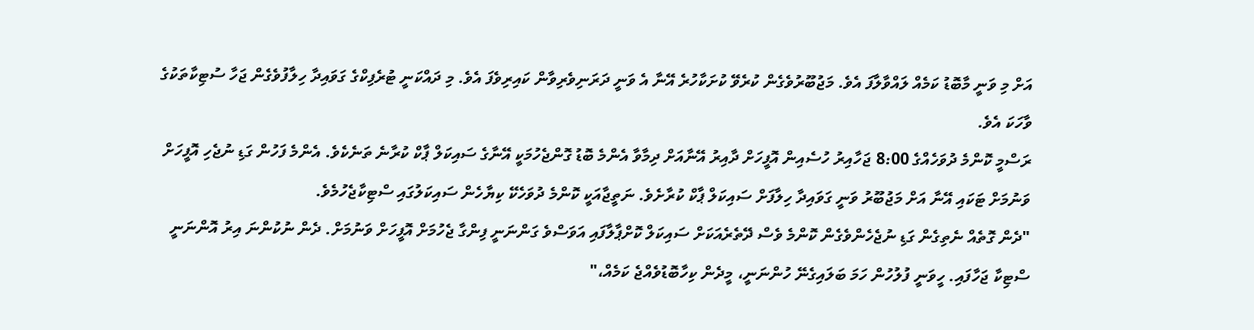އަށް މި ވަނީ މާބޮޑު ކަމެއް ލައްވާލާފަ އެވެ. މަޖުބޫރުވެގެން ކުރެވޭ ކުށަކާހުރެ އޭނާ އެ ވަނީ ދަރަނިވެރިވާން ކައިރިވެފަ އެވެ. މި ދައްކަނީ ޓުރެފިކްގެ ގަވައިދާ ހިލާފުވެގެން ޖަހާ ސުޓިކާތަކުގެ ވާހަކަ އެވެ.
ރަސްމީ ކޮންމެ ދުވަހެއްގެ 8:00 ޖަހާއިރު ހުސެއިން އޮފީހަށް ދާއިރު އޭނާއަށް ދިމާވާ އެންމެ ބޮޑު ގޮންޖެހުމަކީ އޭނާގެ ސައިކަލް ޕާކް ކުރާނެ ތަނެކެވެ. އެންމެ ފަހުން ގަޑި ނުޖެހި އޮފީހަށް ވަނުމަށް ޓަކައި އޭނާ އަށް މަޖުބޫރު ވަނީ ގަވައިދާ ހިލާފަށް ސައިކަލް ޕާކް ކުރާށެވެ. ނަތީޖާއަކީ ކޮންމެ ދުވަހެކޭ ކިޔާހެން ސައިކަލުގައި ސްޓިކާޖެހުމެވެ.
"ދެން ގޮތެއް ނެތިގެން ގަޑި ނުޖެހެންވެގެން ކޮންމެ ވެސް ދޭތެރެއަކަށް ސައިކަލް ކޮށްޕާލާފައި އަވަސްވެ ގަންނަނީ ފިންގާ ޖެހުމަށް އޮފީހަށް ވަނުމަށް. ދެން ނުކުންނަ އިރު އޮންނަނީ ސްޓިކާ ޖަހާފައި. ހީވަނީ ފުލުހުން ހަމަ ބަލައިގެނޭ ހުންނަނީ، މީދެން ކިހާބޮޑުވެއްޖެ ކަމެއް،"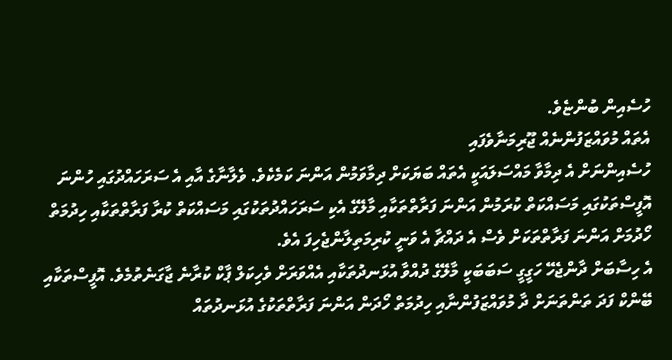ހުސެއިން ބުންޏެވެ.
އެތައް މުވައްޒަފުންނެއް ޖޫރިމަނާވެފައި
ހުސެއިންނަށް އެ ދިމާވާ މައްސަލައަކީ އެތައް ބަޔަކަށް ދިމާވަމުން އަންނަ ކަމެކެވެ. ވެލާނާގެ އާއި އެ ސަރަހައްދުގައި ހުންނަ އޮފީސްތަކުގައި މަސައްކަތް ކުރަމުން އަންނަ ފަރާތްތަކާއި މާލޭގެ އެކި ސަރަހައްދުތަކުގައި މަސައްކަތް ކުރާ ފަރާތްތަކާއި ހިދުމަތް ހޯދުމަށް އަންނަ ފަރާތްތަކަށް ވެސް އެ ދައްޗާ އެ ވަނީ ކުރިމަތިލާންޖެހިފަ އެވެ.
އެ ހިސާބަށް ދާންޖެހޭ ހަގީގީ ސަބަބަކީ މާލޭގެ ދުއްވާ އުޅަނދުތަކާއި އެއްވަރަށް ވެހިކަލް ޕާކް ކުރާނެ ޖާގަނެތުމެވެ. އޮފީސްތަކާއި ބޭންކް ފަދަ ތަންތަނަށް ދާ މުވައްޒަފުންނާއި ހިދުމަތް ހޯދަން އަންނަ ފަރާތްތަކުގެ އުޅަނދުތައް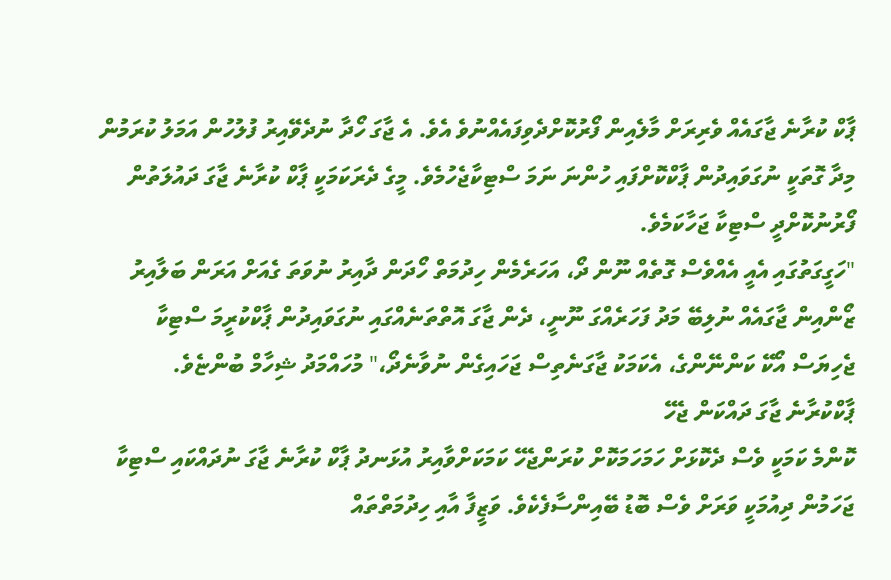ޕާކް ކުރާނެ ޖާގައެއް ވެރިރަށް މާލެއިން ފޯރުކޮށްދެވިފައެއްނުވެ އެވެ. އެ ޖާގަ ހޯދާ ނުދެވޭއިރު ފުލުހުން އަމަލު ކުރަމުން މިދާ ގޮތަކީ ނުގަވައިދުން ޕާކްކޮށްފައި ހުންނަ ނަމަ ސްޓިކާޖެހުމެވެ. މީގެ ދެރަކަމަކީ ޕާކް ކުރާނެ ޖާގަ ދައުލަތުން ފޯރުނުކޮށްދީ ސްޓިކާ ޖަހާކަމެވެ.
"ހަގީގަތުގައި އެއީ އެއްވެސް ގޮތެއް ނޫން ދޯ، އަހަރެމެން ހިދުމަތް ހޯދަން ދާއިރު ނުވަތަ ގެއަށް އަރަން ބަލާއިރު ޒޯންއިން ޖާގައެއް ނުލިބޭ މަދު ފަހަރެއްގަ ނޫނީ، ދެން ޖާގަ އޮތްތަނެއްގައި ނުގަވައިދުން ޕާކްކުރީމަ ސްޓިކާ ޖެހިޔަސް އޯކޭ ކަންނޭންގެ، އެކަމަކު ޖާގަނެތިސް ޖަހައިގެން ނުވާނެދޯ،" މުހައްމަދު ޝިހާމް ބުންޏެވެ.
ޕާކްކުރާނެ ޖާގަ ދައްކަން ޖެހޭ
ކޮންމެ ކަމަކީ ވެސް ދެކޮޅަށް ހަމަހަމަކޮށް ކުރަންޖެހޭ ކަމަކަށްވާއިރު އުޅަނދު ޕާކް ކުރާނެ ޖާގަ ނުދައްކައި ސްޓިކާ ޖަހަމުން ދިއުމަކީ ވަރަށް ވެސް ބޮޑު ބޭއިންސާފެކެވެ. ވަޒީފާ އާއި ހިދުމަތްތައް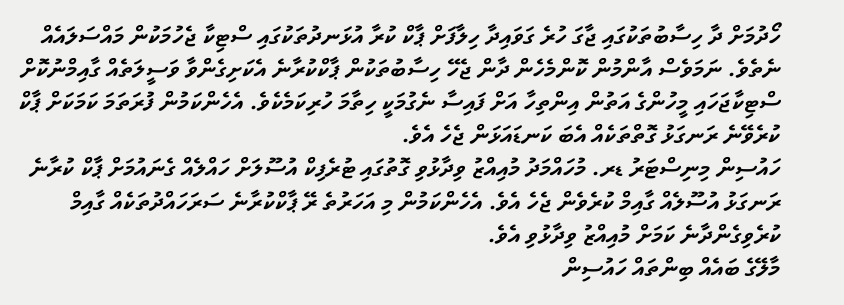ހޯދުމަށް ދާ ހިސާބުތަކުގައި ޖާގަ ހުރެ ގަވައިދާ ހިލާފަށް ޕާކް ކުރާ އުޅަނދުތަކުގައި ސްޓިކާ ޖެހުމަކުން މައްސަލައެއް ނެތެވެ. ނަމަވެސް އާންމުން ކޮންމެހެން ދާން ޖެހޭ ހިސާބުތަކުން ޕާކްކުރާނެ އެކަށިގެންވާ ވަސީލަތެއް ގާއިމްނުކޮށް ސްޓިކާޖަހައި މީހުންގެ އަތުން އިންތިހާ އަށް ފައިސާ ނެގުމަކީ ހިތާމަ ހުރިކަމެކެވެ. އެހެންކަމުން ފުރަތަމަ ކަމަކަށް ޕާކް ކުރެވޭނެ ރަނގަޅު ގޮތްތަކެއް އެބަ ކަނޑައަޅަން ޖެހެ އެވެ.
ހައުސިން މިނިސްޓަރު ޑރ. މުހައްމަދު މުއިއްޒު ވިދާޅުވި ގޮތުގައި ޓުރެފިކް އުސޫލަށް ހައްލެއް ގެނައުމަށް ޕާކް ކުރާނެ ރަނގަޅު އުސޫލެއް ގާއިމް ކުރެވެން ޖެހެ އެވެ. އެހެންކަމުން މި އަހަރުތެ ރޭ ޕާކްކުރާނެ ސަރަހައްދުތަކެއް ގާއިމް ކުރެވިގެންދާނެ ކަމަށް މުއިއްޒު ވިދާޅުވި އެވެ.
މާލޭގެ ބައެއް ބިންތައް ހައުސިން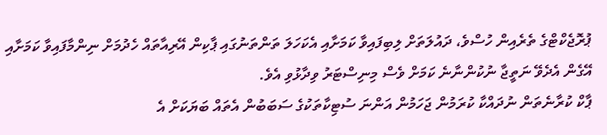ޕުރޮޖެކްޓްގެ ތެރެއިން ހުސްވެ، ދައުލަތަށް ލިބިފައިވާ ކަމަށާއި އެކަހަލަ ތަންތަނުގައި ޕާކިން އޭރިއާތައް ހެދުމަށް ނިންމާފައިވާ ކަމަށާއި އޭގެން އެދެވޭ ނަތީޖާ ނުކުންނާނެ ކަމަށް ވެސް މިނިސްޓަރު ވިދާޅުވި އެވެ.
ޕާކް ކުރާނެތަން ނުދައްކާ ކުރަމުން ޖަހަމުން އަންނަ ސުޓިކާތަކުގެ ސަބަބުން އެތައް ބަޔަކަށް އެ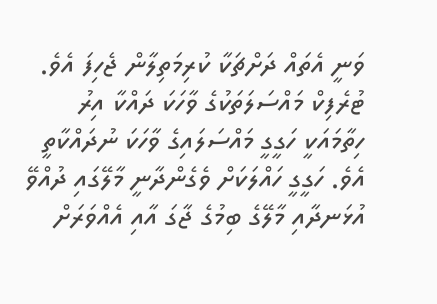ވަނީ އެތައް ދަށްޗަކާ ކުރިމަތިލާން ޖެހިފަ އެވެ. ޓުރެފިކް މައްސަލަތަކުގެ ވާހަކަ ދައްކާ އިރު ހިތާމައަކީ ހަގީގީ މައްސަލައިގެ ވާހަކަ ނުދައްކާތީ އެވެ. ހަގީގީ ހައްލަކަށް ވެގެންދާނީ މާލޭގައި ދުއްވޭ އުޅަނދާއި މާލޭގެ ބިމުގެ ޖާގަ އާއި އެއްވަރަށް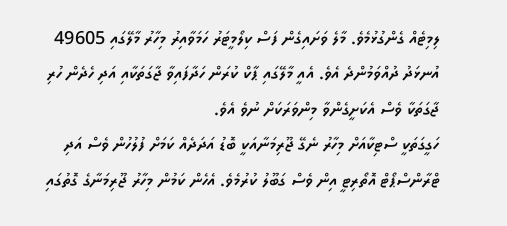ލިމިޓެއް ގެންގުޅުމެވެ. މާލެ ވަށައިގެން ފަސް ކިލޯމީޓަރު ހަމަވާއިރު މިހާރު މާލޭގައި 49605 އުނޅަދު ދުއްވަމުންދެ އެވެ. އެއީ މާލޭގައި ޕާކް ކުރަން ހަދާފައިވާ ޖާގަތަކާއި އަދި ހެދެން ހުރި ޖާގަތަކާ ވެސް އެކަށީގެންވާ މިންވަރަކަށް ނުވެ އެވެ.
ހަގީގަތަކީ ސްޓިކާއަށް މިހާރު ނެގޭ ޖޫރިމަނާއަކީ ބޮޑު އަދަދެއް ކަމަށް ފުލުހުން ވެސް އަދި ޓްރާންސްޕޯޓް އޮތޯރިޓީ އިން ވެސް ގަބޫލު ކުރުމެވެ. އެހެން ކަމުން މިހާރު ޖޫރިމަނާގެ ގޮތުގައި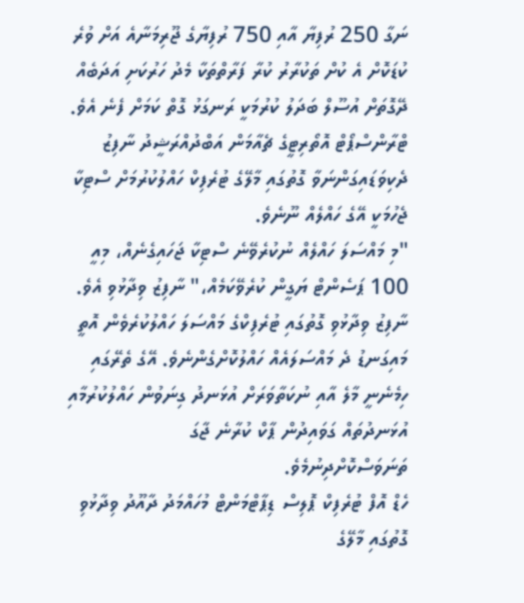ނަގާ 250 ރުފިޔާ އާއި 750 ރުފިޔާގެ ޖޫރިމަނާއެ އަށް ވުރެ ކުޑަކޮށް އެ ކުށް ތަކުރާރު ކުރާ ފަރާތްތަކާ މެދު ހަރުކަށި އަދަބެއް ދޭގޮތަށް އުސޫލް ބަދަލު ކުރުމަކީ ރަނގަޅު ގޮތް ކަމަށް ފެނެ އެވެ.
ޓްރާންސްޕޯޓް އޮތޯރިޓީގެ ޗެއާމަން އަބްދުއްރަޝީދު ނާފިޒު ދެކިވަޑައިގަންނަވާ ގޮތުގައި މާލޭގެ ޓުރެފިކް ހައްލުކުރުމަށް ސްޓިކާ ޖެހުމަކީ އޭގެ ހައްލެއް ނޫނެވެ.
"މި މައްސަލަ ހައްލެއް ނުކުރެވޭނެ ސްޓިކާ ޖަހައިގެނެއް، މިއީ 100 ޕަސެންޓް ޔަގީން ކުރެވޭކަމެއް،" ނާފިޒު ވިދާޅުވި އެވެ.
ނާފިޒު ވިދާޅުވި ގޮތުގައި ޓުރެފިކްގެ މައްސަލަ ހައްލުކުރެވެން އޮތީ މައިގަނޑު ދެ މައްސަލައެއް ހައްލުކޮށްގެންނެވެ. އޭގެ ތެރޭގައި ހިމެނެނީ މާލެ އާއި ނުކަތާވަރަށް އުޅަނދު ގިނަވުން ހައްލުކުރުމާއި އުޅަނދުތައް ގަވައިދުން ޕާކް ކުރާނެ ޖާގަ ތަނަވަސްކޮށްދިނުމެވެ.
ހެޑް އޮފް ޓުރެފިކް ޕޮލިސް ޑިޕާޓްމަންޓް މުހައްމަދު ދާއޫދު ވިދާޅުވި ގޮތުގައި މާލޭގެ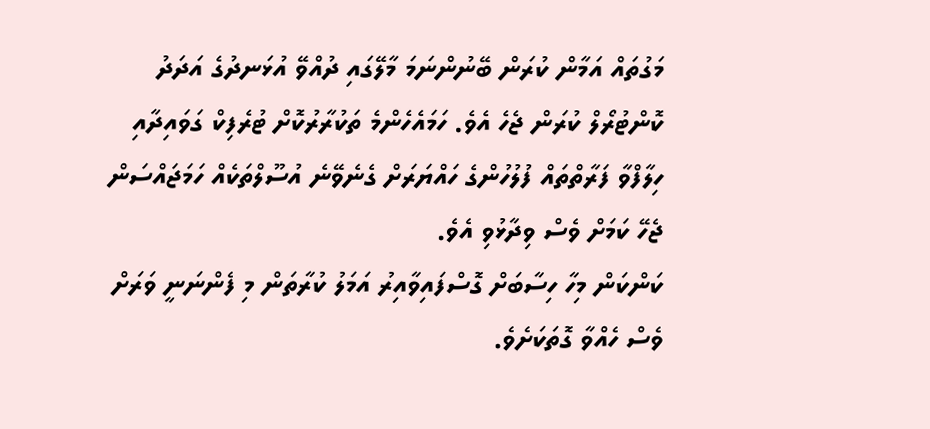މަގުތައް އަމާން ކުރަން ބޭނުންނަމަ މާލޭގައި ދުއްވޭ އުޅަނދުގެ އަދަދު ކޮންޓުރޯލް ކުރަން ޖެހެ އެވެ. ހަމައެހެންމެ ތަކުރާރުކޮށް ޓުރެފިކް ގަވައިދާއި ހިލާފްވާ ފަރާތްތައް ފުލުހުންގެ ހައްޔަރަށް ގެނެވޭނެ އުސޫލްތަކެއް ހަމަޖައްސަން ޖެހޭ ކަމަށް ވެސް ވިދާޅުވި އެވެ.
ކަންކަން މިހާ ހިސާބަށް ގޮސްފައިވާއިރު އަމަލު ކުރާތަން މި ފެންނަނީ ވަރަށް ވެސް ހެއްވާ ގޮތަކަށެވެ.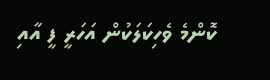ކޮންމެ ވެހިކަލަކުން އަހަރީ ފީ އާއި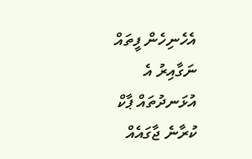އެހެނިހެން ފީތައް ނަގާއިރު އެ އުޅަނދުތައް ޕާކް ކުރާނެ ޖާގައެއް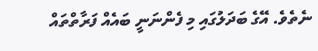ނެތެވެ. އޭގެ ބަދަލުގައި މި ފެންނަނީ ބައެއް ފަރާތްތައް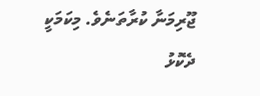ޖޫރިމަނާ ކުރާތަނެވެ. މިކަމަކީ ދެކޮޅު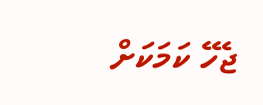ޖެހޭ ކަމަކަށް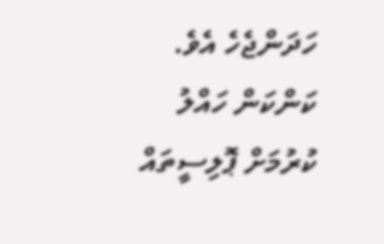ހަދަންޖެހެ އެވެ. ކަންކަން ހައްލު ކުރުމަށް ޕޮލިސީތައް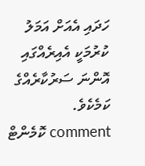ހަދައި އެއަށް އަމަލު ކުރުމަކީ އެއިރެއްގައި އޮންނަ ސަރުކާރެއްގެ ކަމެކެވެ.
comment ކޮމެންޓް